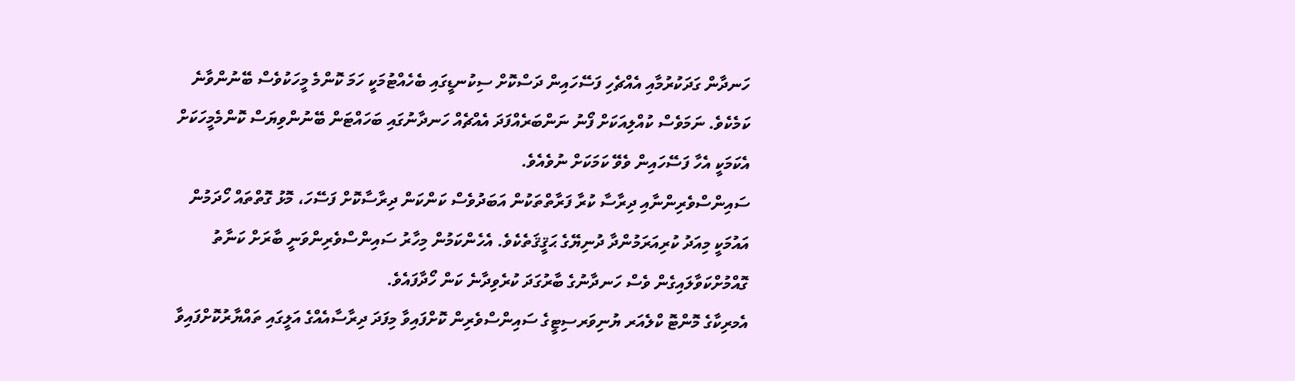ހަނދާން ގަދަކުރުމާއި އެއްޗެހި ފަސޭހައިން ދަސްކޮށް ސިކުނޑީގައި ބެހެއްޓުމަކީ ހަމަ ކޮންމެ މީހަކުވެސް ބޭނުންވާނެ ކަމެކެވެ. ނަމަވެސް ކުއްލިއަކަށް ފޯނު ނަންބަރެއްފަދަ އެއްޗެއް ހަނދާނުގައި ބަހައްޓަން ބޭނުންވިޔަސް ކޮންމެމީހަކަށް އެކަމަކީ އެހާ ފަސޭހައިން ވެވޭ ކަމަކަށް ނުވެއެވެ.
ސައިންސްވެރިންނާއި ދިރާސާ ކުރާ ފަރާތްތަކުން އަބަދުވެސް ކަންކަން ދިރާސާކޮށް ފަސޭހަ، މޮޅު ގޮތްތައް ހޯދަމުން އައުމަކީ މިއަދު ކުރިއަރަމުންދާ ދުނިޔޭގެ ޙަޤީޤަތެކެވެ. އެހެންކަމުން މިހާރު ސައިންސްވެރިންވަނީ ބާރަށް ކަނާތު ގޮއްމުށްކަވާލައިގެން ވެސް ހަނދާނުގެ ބާރުގަދަ ކުރެވިދާނެ ކަން ހޯދާފައެވެ.
އެމރިކާގެ މޮންޓޮ ކްލެއަރ ޔުނިވަރސިޓީގެ ސައިންސްވެރިން ކޮށްފައިވާ މިފަދަ ދިރާސާއެއްގެ އަލީގައި ތައްޔާރުކޮށްފައިވާ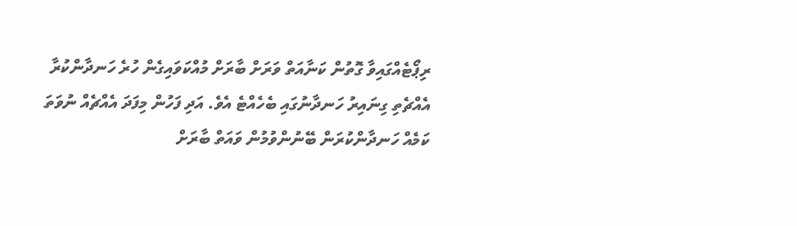ރިޕޯޓެއްގައިވާ ގޮތުން ކަނާއަތް ވަރަށް ބާރަށް މުއްކަވައިގެން ހުރެ ހަނދާންކުރާ އެއްޗެތި ގިނައިރު ހަނދާނުގައި ބެހެއްޓެ އެވެ. އަދި ފަހުން މިފަދަ އެއްޗެއް ނުވަތަ ކަމެއް ހަނދާންކުރަން ބޭނުންވުމުން ވައަތް ބާރަށް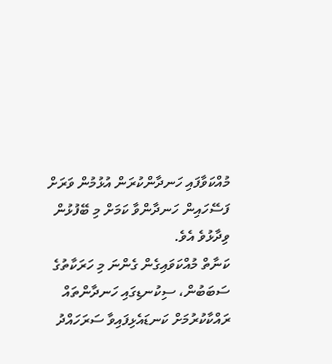މުއްކަވާފައި ހަނދާންކުރަން އުޅުމުން ވަރަށް ފަސޭހައިން ހަނދާންވާ ކަމަށް މި ބޭފުޅުން ވިދާޅުވެ އެވެ.
ކަނާތް މުއްކަވައިގެން ގެންނަ މި ހަރަކާތުގެ ސަބަބުން، ސިކުނޑިގައި ހަނދާންތައް ރައްކާކުރުމަށް ކަނޑައެޅިފައިވާ ސަރަހައްދު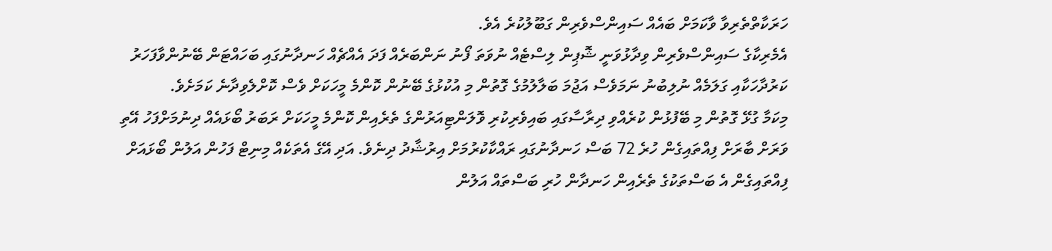ހަރަކާތްތެރިވާ ވާކަމަށް ބައެއް ސައިންސްވެރިން ގަބޫލުކުރެ އެވެ.
އެމެރިކާގެ ސައިންސްވެރިން ވިދާޅުވަނީ ޝޮޕިން ލިސްޓެއް ނުވަތަ ފޯނު ނަންބަރެއް ފަދަ އެއްޗެއް ހަނދާނުގައި ބަހައްޓަން ބޭނުންވާފަހަރު ކަރުދާހަކާއި ގަލަމެއް ނުލިބުނު ނަމަވެސް އަޖުމަ ބަލާލުމުގެ ގޮތުން މި އުކުޅުގެ ބޭނުން ކޮންމެ މީހަކަށް ވެސް ކޮށްލެވިދާނެ ކަމަށެވެ.
މިކަމާ ގުޅޭ ގޮތުން މި ބޭފުޅުން ކުރެއްވި ދިރާސާގައި ބައިވެރިކުރި ވޮލަންޓިއަރުންގެ ތެރެއިން ކޮންމެ މީހަކަށް ރަބަރު ބޯޅައެއް ދިނުމަށްފަހު އޭތި ވަރަށް ބާރަށް ފިއްތައިގެން ހުރެ 72 ބަސް ހަނދާނުގައި ރައްކާކުރުމަށް އިރުޝާދު ދިނެވެ. އަދި އޭގެ އެތަކެއް މިނިޓް ފަހުން އަލުން ބޯޅައަށް ފިއްތައިގެން އެ ބަސްތަކުގެ ތެރެއިން ހަނދާން ހުރި ބަސްތައް އަލުން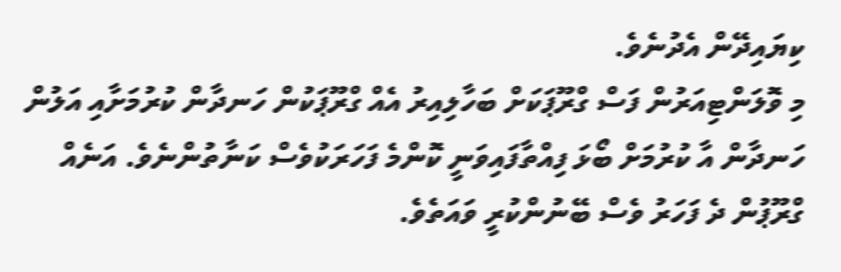ކިޔައިދޭން އެދުނެވެ.
މި ވޮލަންޓިއަރުން ފަސް ގްރޫޕަކަށް ބަހާލިއިރު އެއް ގްރޫޕަކުން ހަނދާން ކުރުމަށާއި އަލުން ހަނދާން އާ ކުރުމަށް ބޯޅަ ފިއްތާފައިވަނީ ކޮންމެ ފަހަރަކުވެސް ކަނާތުންނެވެ. އަނެއް ގްރޫޕުން ދެ ފަހަރު ވެސް ބޭނުންކުރީ ވައަތެވެ.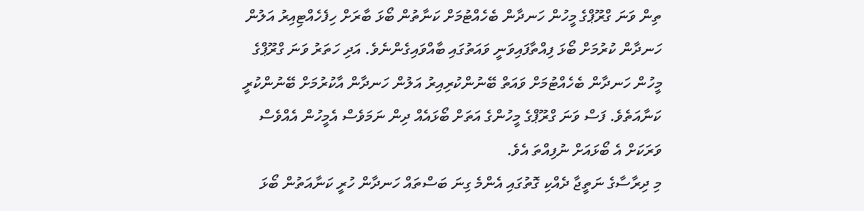ތިން ވަނަ ގްރޫޕްގެ މީހުން ހަނދާން ބެހެއްޓުމަށް ކަނާތުން ބޯޅަ ބާރަށް ހިފެހެއްޓިއިރު އަލުން ހަނދާން ކުރުމަށް ބޯޅަ ފިއްތާފައިވަނީ ވައަތުގައި ބާއްވައިގެންނެވެ. އަދި ހަތަރު ވަނަ ގްރޫޕްގެ މީހުން ހަނދާން ބެހެއްޓުމަށް ވައަތް ބޭނުންކުރިއިރު އަލުން ހަނދާން އާކުރުމަށް ބޭނުންކުރީ ކަނާއަތެވެ. ފަސް ވަނަ ގްރޫޕްގެ މީހުންގެ އަތަށް ބޯޅައެއް ދިން ނަމަވެސް އެމީހުން އެއްވެސް ވަރަކަށް އެ ބޯޅައަށް ނުފިއްތަ އެވެ.
މި ދިރާސާގެ ނަތީޖާ ދެއްކި ގޮތުގައި އެންމެ ގިނަ ބަސްތައް ހަނދާން ހުރީ ކަނާއަތުން ބޯޅަ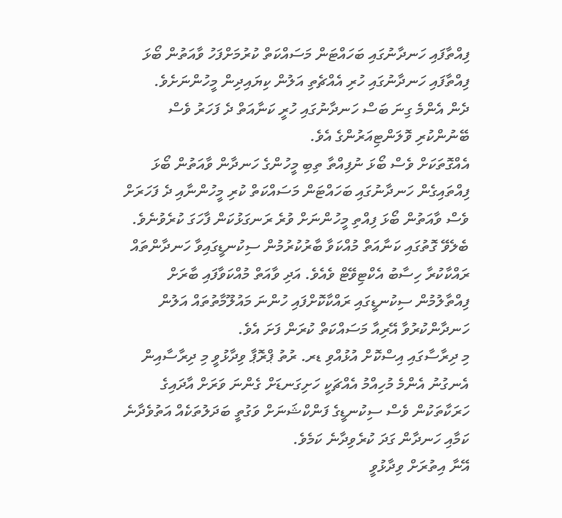ފިއްތާފައި ހަނދާނުގައި ބަހައްޓަން މަސައްކަތް ކުރުމަށްފަހު ވާއަތުން ބޯޅަ ފިއްތާފައި ހަނދާނުގައި ހުރި އެއްޗެތި އަލުން ކިޔައިދިން މީހުންނަށެވެ.
ދެން އެންމެ ގިނަ ބަސް ހަނދާނުގައި ހުރީ ކަނާއަތް ދެ ފަހަރު ވެސް ބޭނުންކުރި ވޮލަންޓިއަރުންގެ އެވެ.
އެއްގޮތަކަށް ވެސް ބޯޅަ ނުފިއްތާ ތިބި މީހުންގެ ހަނދާން ވާއަތުން ބޯޅަ ފިއްތައިގެން ހަނދާނުގައި ބަހައްޓަން މަސައްކަތް ކުރި މީހުންނާއި ދެ ފަހަރަށް ވެސް ވާއަތުން ބޯޅަ ފިއްތި މީހުންނަށް ވުރެ ރަނގަޅުކަން ފާހަގަ ކުރެވުނެވެ.
ބެލެވޭ ގޮތުގައި ކަނާއަތް މުއްކަވާ ބާރުކުރުމުން ސިކުނޑީގައިވާ ހަނދާންތައް ރައްކާކުރާ ހިސާބު އެކްޓިވޭޓް ވެއެވެ. އަދި ވާއަތް މުއްކަވާފައި ބާރަށް ފިއްތާލުމުން ސިކުނޑީގައި ރައްކާކޮށްފައި ހުންނަ މައުލޫމާތުތައް އަލުން ހަނދާންކުރުވާ އޭރިއާ މަސައްކަތް ކުރަން ފަށަ އެވެ.
މި ދިރާސާގައި އިސްކޮށް އުޅުއްވި ޑރ. ރުތު ޕްރޮޕާ ވިދާޅުވީ މި ދިރާސާއިން އެނގުނު އެންމެ މުހިއްމު އެއްޗަކީ ހަށިގަނޑަށް ގެންނަ ވަރަށް އާދައިގެ ހަރަކާތަކުން ވެސް ސިކުނޑީގެ ފަންކްޝަނަށް ވަގުތީ ބަދަލުތަކެއް އަތުވެދާނެ ކަމާއި ހަނދާން ގަދަ ކުރެވިދާނެ ކަމެވެ.
އޭނާ އިތުރަށް ވިދާޅުވީ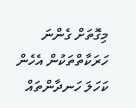މިގޮތަށް ގެންނަ ހަރަކާތްތަކުން އެހެން ކަހަލަ ހަނދާންތައް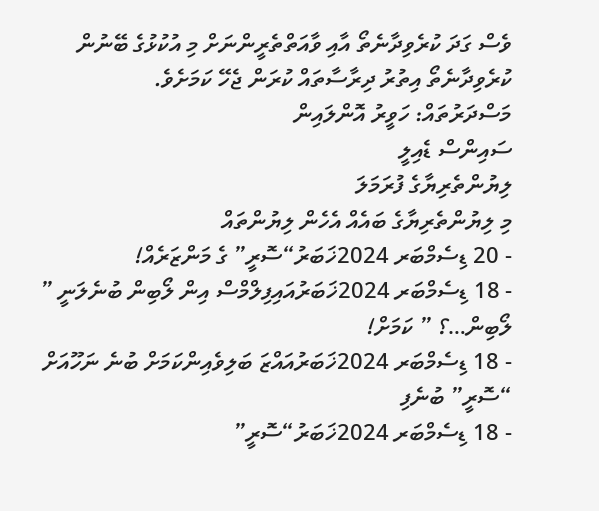ވެސް ގަދަ ކުރެވިދާނެތޯ އާއި ވާއަތްތެރީންނަށް މި އުކުޅުގެ ބޭނުން ކުރެވިދާނެތޯ އިތުރު ދިރާސާތައް ކުރަން ޖެހޭ ކަމަށެވެ.
މަސްދަރުތައް: ހަވީރު އޮންލައިން
ސައިންސް ޑެއިލީ
ލިޔުންތެރިޔާގެ ފުރަމަލަ
މި ލިޔުންތެރިޔާގެ ބައެއް އެހެން ލިޔުންތައް
- 20 ޑިސެމްބަރ 2024ޚަބަރު“ސޮރީ” ގެ މަންޒަރެއް!
- 18 ޑިސެމްބަރ 2024ޚަބަރުއައިފިލްމްސް އިން ލޯބިން ބުނެލަނީ ” ލޯބިން…؟ ” ކަމަށް!
- 18 ޑިސެމްބަރ 2024ޚަބަރުއައްޒަ ބަލިވެއިންކަމަށް ބުނެ ނަހޫއަށް “ސޮރީ” ބުނެފި
- 18 ޑިސެމްބަރ 2024ޚަބަރު“ސޮރީ”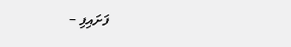ފަށައިފި –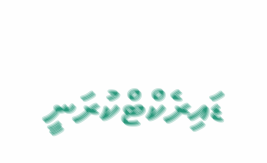ޑައިރެކްޓްކުރަނީ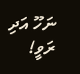ނަހޫ އަދި ރަވީ!